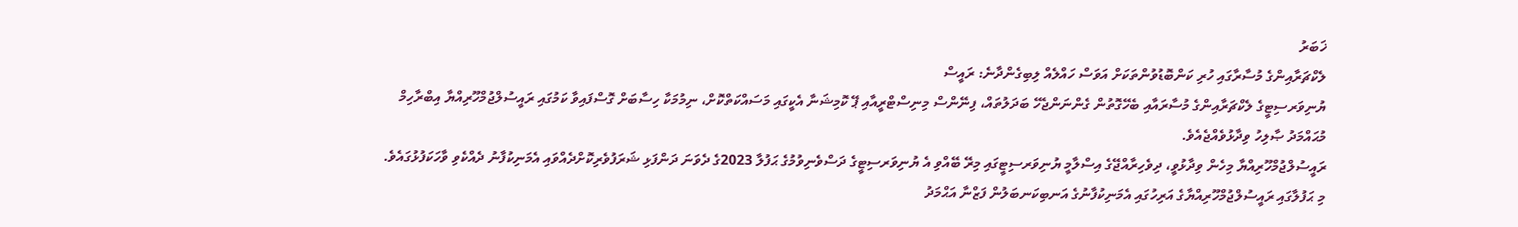ޚަބަރު
ލެކްޗަރާއިންގެ މުސާރާގައި ހުރި ކަންބޮޑުވުންތަކަށް އަވަސް ހައްލެއް ލިބިގެންދާނެ: ރައީސް
ޔުނިވަރސިޓީގެ ލެކްޗަރާއިންގެ މުސާރައާއި ބެހޭގޮތުން ގެންނަންޖެހޭ ބަދަލުތައް، ފިނޭންސް މިނިސްޓްރީއާއި ޕޭ ކޮމިޝަނާ އެކީގައި މަސައްކަތްކޮށް، ނިމުމަކާ ހިސާބަށް ގޮސްފައިވާ ކަމުގައި ރައީސުލްޖުމްހޫރިއްޔާ އިބްރާހިމް މުޙައްމަދު ޞާލިހު ވިދާޅުވެއްޖެއެވެ.
ރައީސުލްޖުމްހޫރިއްޔާ މިހެން ވިދާޅުވީ، ދިވެހިރާއްޖޭގެ އިސްލާމީ ޔުނިވަރސިޓީގައި މިރޭ ބޭއްވި އެ ޔުނިވަރސިޓީގެ ދަސްވެނިވުމުގެ ޙަފުލާ 2023ގެ ދެވަނަ ދަންފަޅި ޝަރަފުވެރިކޮށްދެއްވައި އެމަނިކުފާނު ދެއްކެވި ވާހަކަފުޅުގައެވެ. މި ޙަފުލާގައި ރައީސުލްޖުމްހޫރިއްޔާގެ އަރިހުގައި އެމަނިކުފާނުގެ އަނބިކަނބަލުން ފަޒްނާ އަޙްމަދު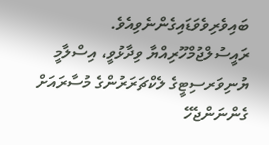ބައިވެރިވެވަޑައިގެންނެވިއެވެ.
ރައީސުލްޖުމްހޫރިއްޔާ ވިދާޅުވީ، އިސްލާމީ ޔުނިވަރސިޓީގެ ލެކްޗަރަރުންގެ މުސާރައަށް ގެންނަންޖެހޭ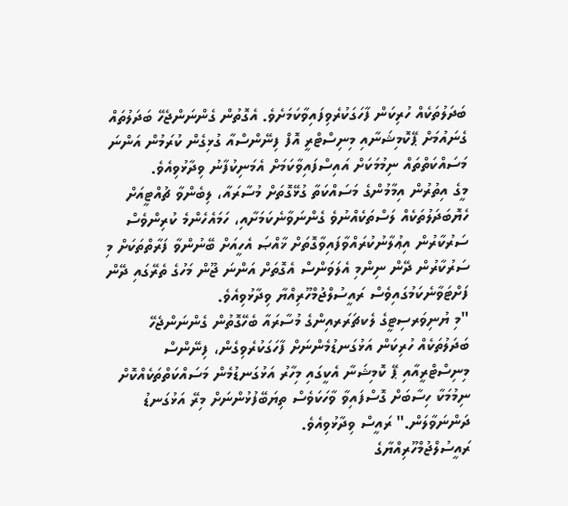ބަދަލުތަކެއް ހުރިކަން ފާހަގަކުރެވިފައިވާކަމަށެވެ. އެގޮތުން ގެންނަންޖެހޭ ބަދަލުތައް ގެނައުމަށް ޕޭކޮމިޝަނާއި މިނިސްޓްރީ އޮފް ފިނޭންސްއާ ގުޅިގެން ކުރަމުން އަންނަ މަސައްކަތްތައް ނިމުމަކަށް އައިސްފައިވާކަމަށް އެމަނިކުފާނު ވިދާޅުވިއެވެ.
މީގެ އިތުރުން އިމާމުންގެ މަސައްކަތާ ގުޅޭގޮތަށް މުސާރައާ، ލިބެންވާ ޗުއްޓީއަށް ހެޔޮބަދަލުތަކެއް ލަސްތަކެއްނުވެ ގެންނަވާނެކަމަށާއި، ހަމައެހެންމެ ކުރިންވެސް ސަރުކާރުން އިޢުލާނުކުރައްވާފައިވާގޮތަށް ޚާއްޞަ އެހީއަށް ބޭނުންވާ ފަރާތްތަކަށް މި ސަރުކާރުން ދޭން ނިންމި އެލަވަންސް އެގޮތަށް އަންނަ ޖޫން މަހުގެ ތެރޭގައި ދޭން ފަށްޓަވާނެކަމުގައިވެސް ރައީސުލްޖުމްހޫރިއްޔާ ވިދާޅުވިއެވެ.
"މި ޔުނިވަރސިޓީގެ ލެކޗަރަރއިންގެ މުސާރައާ ބެހޭގޮތުން ގެންނަންޖެހޭ ބަދަލުތަކެއް ހުރިކަން އަޅުގަނޑުމެންނަށް ފާހަގަކުރެވިގެން، ފިނޭންސް މިނިސްޓްރީއާއި ޕޭ ކޮމިޝަނާ އެކީގައި މިހާރު އަޅުގަނޑުމެން މަސައްކަތްތަކެއްކޮށް ނިމުމަކާ ހިސާބަށް ގޮސްފައިވާ ވާހަކަވެސް ތިޔަބޭފުޅުންނަށް މިރޭ އަޅުގަނޑު ދަންނަވާލަން." ރައީސް ވިދާޅުވިއެވެ.
ރައީސުލްޖުމްހޫރިއްޔާގެ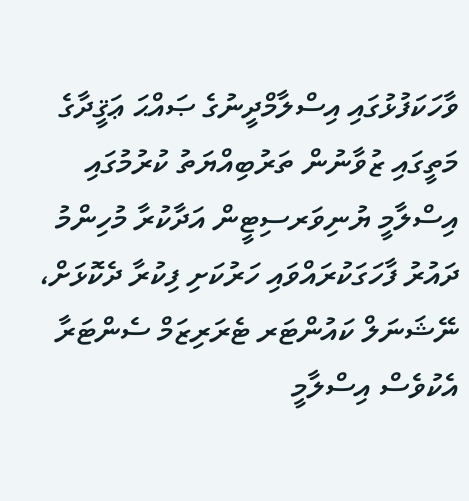ވާހަކަފުޅުގައި އިސްލާމްދީނުގެ ޞައްޙަ ޢަޤީދާގެ މަތީގައި ޒުވާނުން ތަރުބިއްޔަތު ކުރުމުގައި އިސްލާމީ ޔުނިވަރސިޓީން އަދާކުރާ މުހިންމު ދައުރު ފާހަގަކުރައްވައި ހަރުކަށި ފިކުރާ ދެކޮޅަށް، ނޭޝަނަލް ކައުންޓަރ ޓެރަރިޒަމް ސެންޓަރާ އެކުވެސް އިސްލާމީ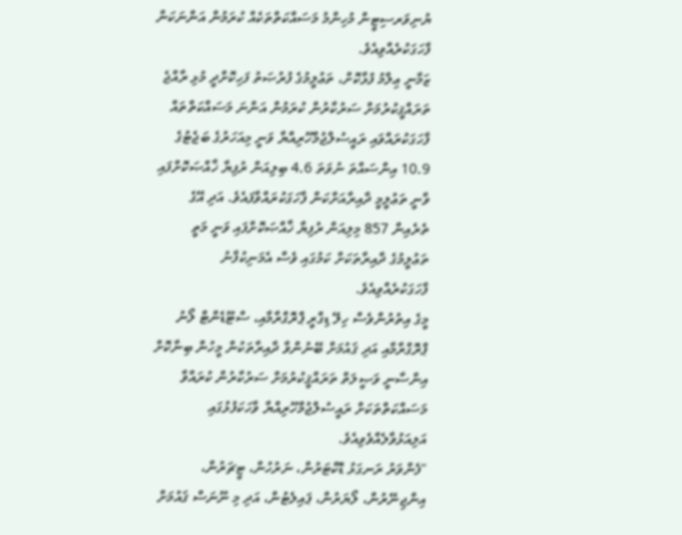ޔުނިވަރސިޓީން މުހިންމު މަސައްކަތްތަކެއް ކުރަމުން އަންނަކަން ފާހަގަކުރެއްވިއެވެ.
ޒަމާނީ ޢިލްމު ފުޅާކޮށް، ތަޢުލީމުގެ ފުރުޞަތު ފަހިކޮށްދީ މުޅި ރާއްޖެ ތަރައްޤީކުރުމަށް ސަރުކާރުން ކުރަމުން އަންނަ މަސައްކަތްތައް ފާހަގަކުރައްވައި ރައީސުލްޖުމްހޫރިއްޔާ ވަނީ މިއަހަރުގެ ބަޖެޓުގެ 10.9 އިންސައްތަ ނުވަތަ 4.6 ބިލިއަން ރުފިޔާ ޚާއްޞަކޮށްފައި ވާނީ ތަޢުލީމީ ދާއިރާއަށްކަން ފާހަގަކުރައްވާފައެވެ. އަދި އޭގެ ތެރެއިން 857 މިލިއަން ރުފިޔާ ޚާއްޞަކޮށްފައި ވަނީ މަތީ ތަޢުލީމުގެ ދާއިރާތަކަށް ކަމުގައި ވެސް އެމަނިކުފާނު ފާހަގަކުރެއްވިއެވެ.
މީގެ އިތުރުންވެސް ހިލޭ ޑިގްރީ ޕްރޮގްރާމާއި، ސްޓޫޑެންޓް ލޯނު ޕްރޮގްރާމާއި އަދި ޤައުމަށް ބޭނުންވާ ދާއިރާތަކުން މީހުން ބިނާކޮށް އިންސާނީ ވަޞީލަތް ތަރައްޤީކުރުމަށް ސަރުކާރުން ކުރައްވާ މަސައްކަތްތަކަށް ރައީސުލްޖުމްހޫރިއްޔާ ވާހަކަފުޅުގައި އަލިއަޅުވާލެއްވެވިއެވެ.
"ފެންވަރު ރަނގަޅު ޑޮކްޓަރުން، ނަރުހުން، ޓީޗަރުން، އިންޖިނޭރުން، ލޯޔަރުން، ޕައިލެޓުން، އަދި މި ނޫނަސް ޤައުމަށް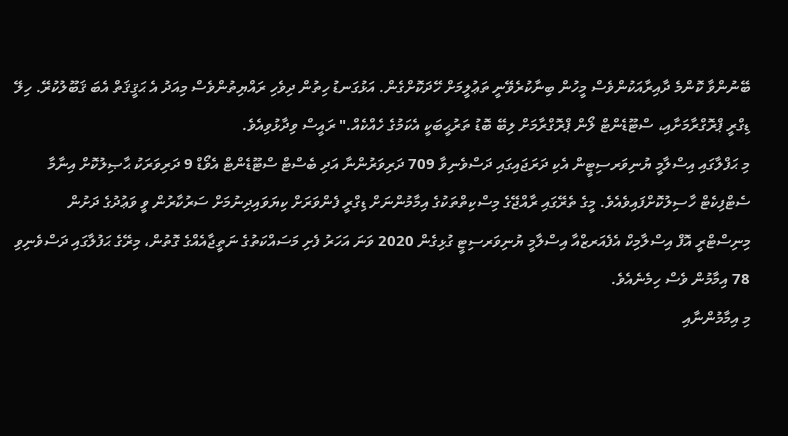ބޭނުންވާ ކޮންމެ ދާއިރާއަކުންވެސް މީހުން ބިނާކުރެވޭނީ ތަޢުލީމަށް ހޭދަކޮށްގެން. އަޅުގަނޑު ހިތުން ދިވެހި ރައްޔިތުންވެސް މިއަދު އެ ޙަޤީޤަތް އެބަ ޤަބޫލުކުރޭ. ހިލޭ ޑިގްރީ ޕްރޮގްރާމަށާއި، ސްޓޫޑެންޓް ލޯން ޕްރޮގްރާމަށް ލިބޭ ބޮޑު ތަރުޙީބަކީ އެކަމުގެ ހެއްކެއް." ރައީސް ވިދާޅުވިއެވެ.
މި ޙަފްލާގައި އިސްލާމީ ޔުނިވަރސިޓީން އެކި ދަރަޖައިގައި ދަސްވެނިވާ 709 ދަރިވަރުންނާ އަދި ބެސްޓް ސްޓޫޑެންޓް އެވޯޑް 9 ދަރިވަރަކު ޙާޞިލުކޮށް އިނާމާ ސެޓްފިކެޓް ހާސިލުކޮށްފައިވެއެވެ. މީގެ ތެރޭގައި ރާއްޖޭގެ މިސްކިތްތަކުގެ އިމާމުންނަށް ޑިގްރީ ފެންވަރަށް ކިޔަވައިދިނުމަށް ސަރުކާރުން ވީ ވަޢުދުގެ ދަށުން މިނިސްޓްރީ އޮފް އިސްލާމިކް އެފެއަރޒްއާ އިސްލާމީ ޔުނިވަރސިޓީ ގުޅިގެން 2020 ވަނަ އަހަރު ފެށި މަސައްކަތުގެ ނަތީޖާއެއްގެ ގޮތުން، މިރޭގެ ޙަފުލާގައި ދަސްވެނިވި 78 އިމާމުން ވެސް ހިމެނެއެވެ.
މި އިމާމުންނާއި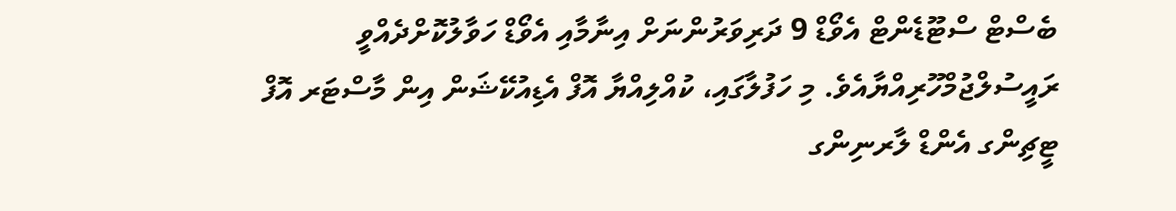ބެސްޓް ސްޓޫޑެންޓް އެވޯޑް 9 ދަރިވަރުންނަށް އިނާމާއި އެވޯޑް ހަވާލުކޮށްދެއްވީ ރައީސުލްޖުމްހޫރިއްޔާއެވެ. މި ހަފުލާގައި، ކުއްލިއްޔާ އޮފް އެޑިއުކޭޝަން އިން މާސްޓަރ އޮފް ޓީޗިންގ އެންޑް ލާރނިންގ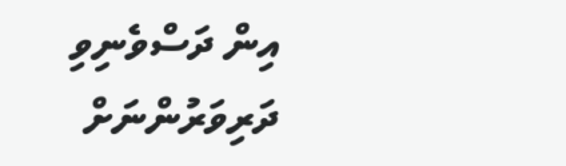އިން ދަސްވެނިވި ދަރިވަރުންނަށް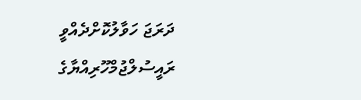ދަރަޖަ ހަވާލުކޮށްދެއްވީ ރައީސުލްޖުމްހޫރިއްޔާގެ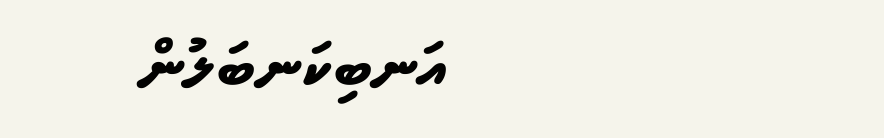އަނބިކަނބަލުން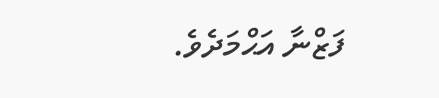ފަޒްނާ އަޙްމަދެވެ.